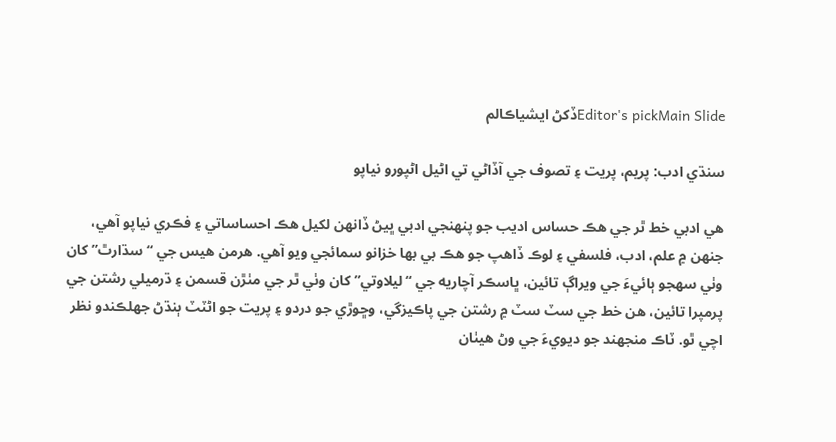Editor's pickMain Slideڏکڻ ايشياڪالم

سنڌي ادب: پريم، پريت ۽ تصوف جي آڏاڻي تي اڻيل اڻپورو نياپو

هي ادبي خط ٿر جي هڪ حساس اديب جو پنهنجي ادبي ڀيڻ ڏانهن لکيل هڪ احساساتي ۽ فڪري نياپو آهي، جنهن ۾ علم، ادب، فلسفي ۽ لوڪ ڏاهپ جو هڪ بي بها خزانو سمائجي ويو آهي. هرمن هيس جي “سڌارٿ” کان وٺي سھجو ٻائيءَ جي ويراڳ تائين، ڀاسڪر آچاريه جي “ليلاوتي” کان وٺي ٿر جي مٺڙن قسمن ۽ ڌرميلي رشتن جي پرمپرا تائين، هن خط جي سٽ سٽ ۾ رشتن جي پاڪيزگي، وڇوڙي جو دردو ۽ پريت جو اڻٽٽ ٻنڌڻ جهلڪندو نظر اچي ٿو. ٽاڪ منجهند جو ديويءَ جي وڻ هيٺان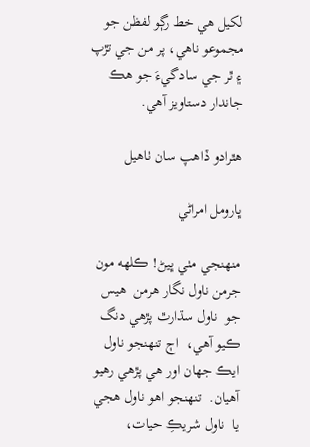لکيل هي خط رڳو لفظن جو مجموعو ناهي، پر من جي تڙپ ۽ ٿر جي سادگيءَ جو هڪ جاندار دستاويز آهي.

ھٿرادو ڏاھپ سان ٺاھيل

ڀارومل امراڻي

منهنجي مٺي ڀيڻ! ڪلهه مون  جرمن ناول نگار هرمن  هيس جو  ناول سڌارٿ پڙهي دنگ ڪيو آهي،  اڄ تنهنجو ناول   ايڪ جھان اور ھي پڙهي رهيو آهيان.  تنهنجو اھو ناول هجي يا  ناول شريڪِ حيات،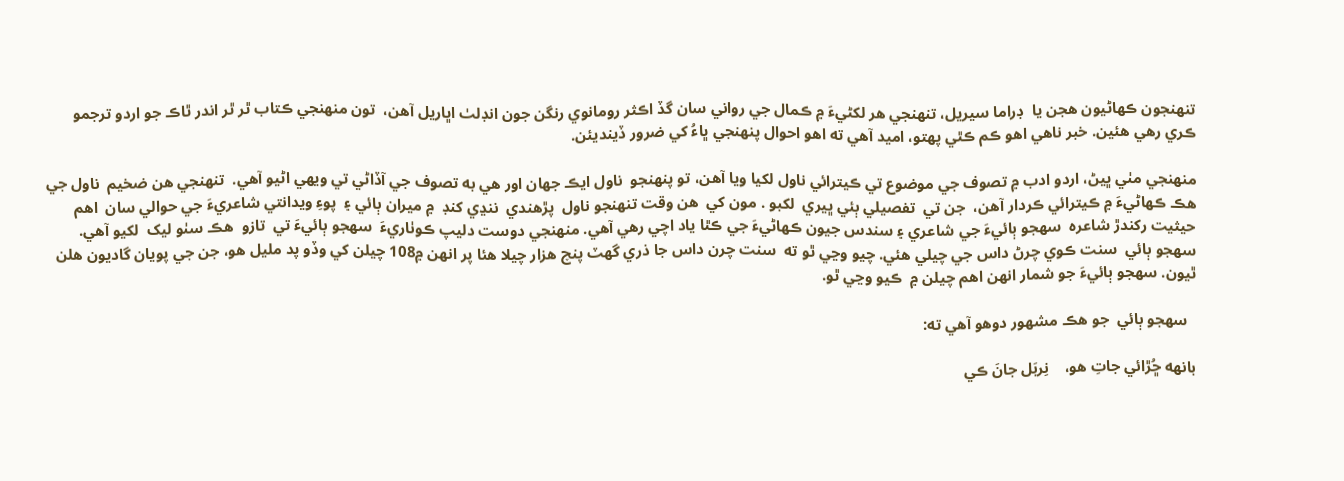تنهنجون ڪهاڻيون هجن يا  ڊراما سيريل، تنهنجي هر لکڻيءَ ۾ ڪمال جي رواني سان گڏ اڪثر رومانوي رنگن جون انڊلٺ اڀاريل آهن،  تون منهنجي ڪتاب ٿر ٿر اندر ٿاڪ جو اردو ترجمو ڪري رهي هئين. خبر ناهي اهو ڪم ڪٿي پهتو، اميد آهي ته اهو احوال پنهنجي ڀاءُ کي ضرور ڏينديئن.

منهنجي مٺي ڀيڻ، اردو ادب ۾ تصوف جي موضوع تي ڪيترائي ناول لکيا ويا آهن، تو پنهنجو  ناول ايڪ جھان اور ھي به تصوف جي آڏاڻي تي ويهي اڻيو آهي.  تنهنجي هن ضخيم  ناول جي هڪ ڪهاڻيءَ ۾ ڪيترائي ڪردار آهن،  جن تي  تفصيلي ٻئي ڀيري  لکبو . مون کي  هن وقت تنهنجو ناول  پڙهندي  ننڍي کنڊ  ۾ ميران ٻائي ۽  پوءِ ويدانتي شاعريءَ جي حوالي سان  اهم حيثيت رکندڙ شاعره  سهجو ٻائيءَ جي شاعري ۽ سندس جيون ڪهاڻيءَ جي ڪٿا ياد اچي رهي آهي. منهنجي دوست دليپ ڪوٺاريءَ  سهجو ٻائيءَ تي  تازو  هڪ سٺو ليک  لکيو آهي. سهجو ٻائي  سنت ڪوي چرڻ داس جي چيلي هئي. چيو وڃي ٿو ته  سنت چرن داس جا ذري گھٽ پنچ ھزار چيلا ھئا پر انھن ۾108 چيلن کي وڏو پد مليل هو، جن جي پويان گاديون ھلن ٿيون. سھجو ٻائيءَ جو شمار انهن اهم چيلن ۾  ڪيو وڃي ٿو.

  سهجو ٻائي  جو هڪ مشهور دوهو آهي ته:

بانهه ڇُڙائي جاتِ هو،    نِربَل جانَ ڪي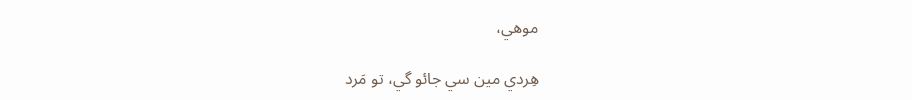موهي،

هِردي مين سي جائو گي، تو مَرد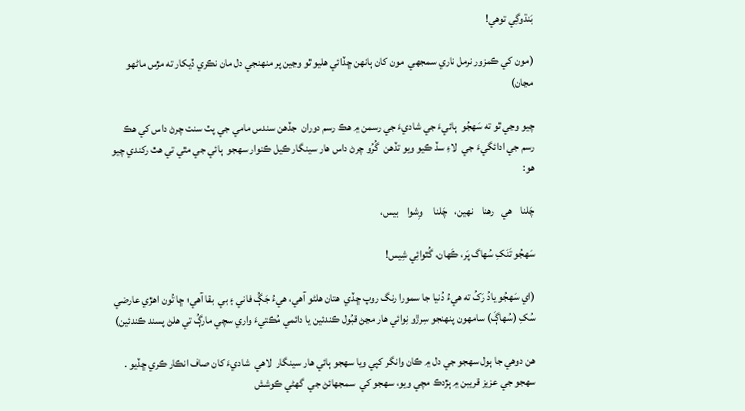بَنڌوگِي توهي!

(مون کي ڪمزور نرمل ناري سمجهي  مون کان ٻانهن ڇڏائي هليو ٿو وڃين پر منهنجي دل مان نڪري ڏيکار ته مڙس ماڻهو مڃان)

چيو وڃي ٿو ته سَهجُو  ٻائيءَ جي شاديءَ جي رسمن ۾ ھڪ رسم دوران  جڏھن سندس مامي جي پٽ سنت چرڻ داس کي ھڪ  رسم جي ادائگيءَ جي  لاءِ سڏ ڪيو ويو تڏهن  گُرُو چرڻ داس هار سينگار ڪيل ڪنوار سھجو  ٻائي جي مٿي تي ھٿ رکندي چيو  هو:

چَلنا    هي   رهنا    نهين،   چَلنا     وِشوا    بيس،

سَهجُو تَنَکِ سُهاگ پَر، ڪَهان، گُٿوائِي شِيس!

(اي سَهجُو يادُ رَکُ ته هيءُ دُنيا جا سمورا رنگ روپ ڇڏي  هتان هلڻو آهي، هيءُ جَڳُ فاني ۽ بي  بقا آهي؛ ڇا تُون اهڙي عارضي سُکِ (سُهاڳَ) سامهون پنهنجو سِرڙو نِوائي هار مڃڻ قبُول ڪندئين يا دائمي مُڪتيءَ واري سچي مارڳُ تي هلڻ پسند ڪندئين)

ھن دوھي جا ٻول سھجو جي دل ۾ ڪان وانگر کپي ويا سھجو ٻائي ھار سينگار  لاھي  شاديءَ کان صاف انڪار ڪري ڇڏيو . سهجو جي عزيز قريبن ۾ ٻڙدڪ مچي ويو، سهجو کي  سمجھائڻ جي  گهڻي ڪوشش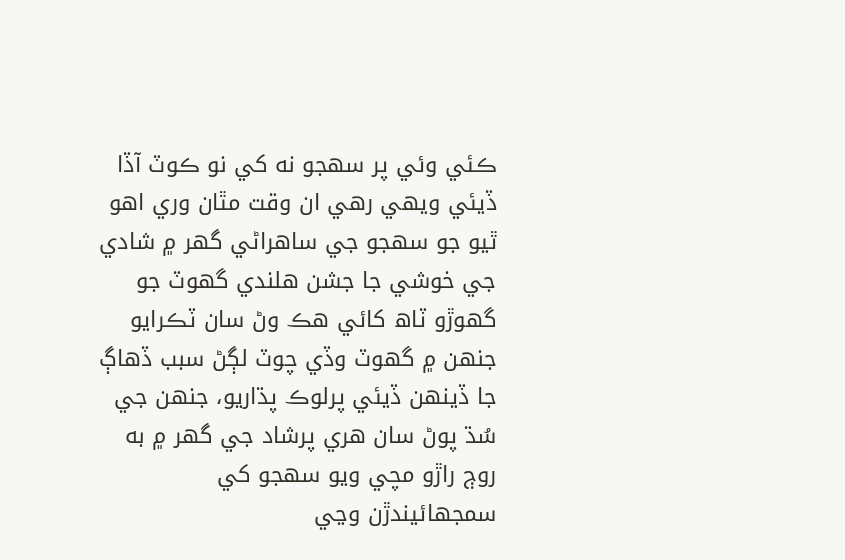ڪئي وئي پر سھجو نه کي نو ڪوٽ آڏا ڏيئي ويھي رھي ان وقت مٿان وري اھو ٿيو جو سھجو جي ساھراڻي گھر ۾ شادي جي خوشي جا جشن ھلندي گھوٽ جو گھوڙو ٽاھ کائي ھڪ وڻ سان ٽڪرايو جنھن ۾ گھوٽ وڏي چوٽ لڳڻ سبب ڏھاڳ جا ڏينھن ڏيئي پرلوڪ پڌاريو، جنھن جي سُڌ پوڻ سان ھري پرشاد جي گھر ۾ به روڄ راڙو مچي ويو سھجو کي سمجھائيندڙن وڃي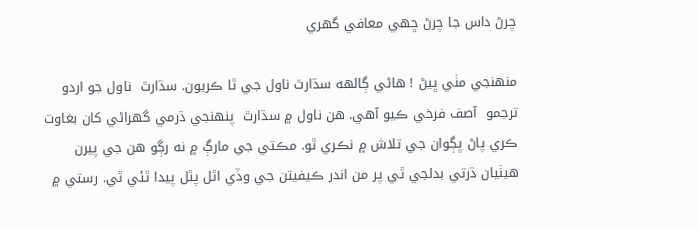چرڻ داس جا چرڻ ڇھي معافي گھري

منهنجي مٺي ڀيڻ ! هاڻي ڳالهه سڌارٿ ناول جي ٿا ڪريون. سڌارٿ  ناول جو اردو ترجمو  آصف فرخي ڪيو آهي. هن ناول ۾ سڌارٿ  پنهنجي ڌرمي گهراڻي کان بغاوت ڪري پاڻ ڀڳوان جي تلاش ۾ نڪري ٿو. مڪتي جي مارڳ ۾ نه رڳو هن جي پيرن هيٺيان ڌرتي بدلجي ٿي پر من اندر ڪيفيتن جي وڏي اٿل پٿل پيدا ٿئي ٿي. رستي ۾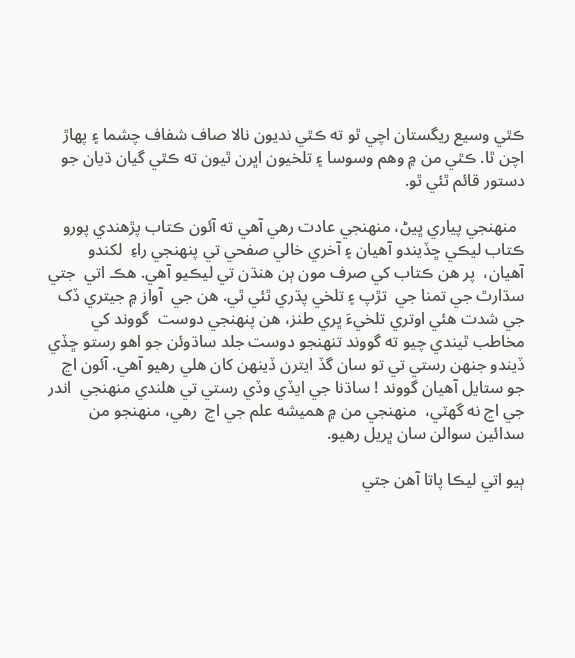ڪٿي وسيع ريگستان اچي ٿو ته ڪٿي نديون نالا صاف شفاف چشما ۽ پهاڙ اچن ٿا. ڪٿي من ۾ وهم وسوسا ۽ تلخيون اڀرن ٿيون ته ڪٿي گيان ڌيان جو دستور قائم ٿئي ٿو.

  منهنجي پياري ڀيڻ، منهنجي عادت رهي آهي ته آئون ڪتاب پڙهندي پورو ڪتاب ليڪي ڇڏيندو آهيان ۽ آخري خالي صفحي تي پنهنجي راءِ  لکندو آهيان،  پر هن ڪتاب کي صرف مون ٻن هنڌن تي ليڪيو آهي. هڪ اتي  جتي سڌارٿ جي تمنا جي  تڙپ ۽ تلخي پڌري ٿئي ٿي. هن جي  آواز ۾ جيتري ڏک جي شدت هئي اوتري تلخيءَ ڀري طنز، هن پنهنجي دوست  گووند کي مخاطب ٿيندي چيو ته گووند تنهنجو دوست جلد ساڌوئن جو اهو رستو ڇڏي ڏيندو جنهن رستي تي تو سان گڏ ايترن ڏينهن کان هلي رهيو آهي. آئون اڃ جو ستايل آهيان گووند ! ساڌنا جي ايڏي وڏي رستي تي هلندي منهنجي  اندر جي اڃ نه گهٽي،  منهنجي من ۾ هميشه علم جي اڃ  رهي، منهنجو من سدائين سوالن سان ڀريل رهيو.

ٻيو اتي ليڪا پاتا آهن جتي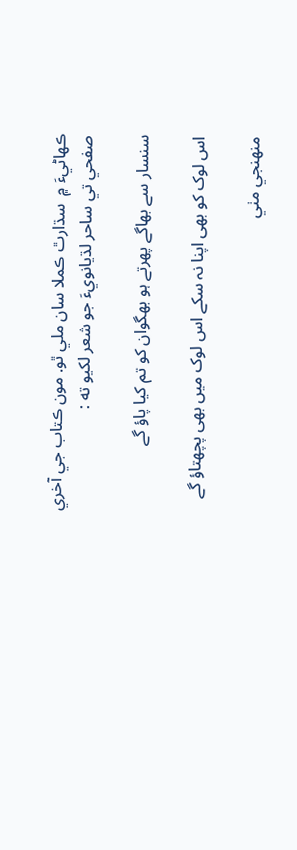ڪهاڻيءَ ۾  سڌارٿ ڪملا سان ملي ٿو. مون ڪتاب جي آخري صفحي تي ساحر لڌيانويءَ جو شعر لکيو ته :

سنسار سے بھاگے پھرتے ہو بھگوان کو تم کیا پاؤ گے

اس لوک کو بھی اپنا نہ سکے اس لوک میں بھی پچھتاؤ گے

منهنجي مٺي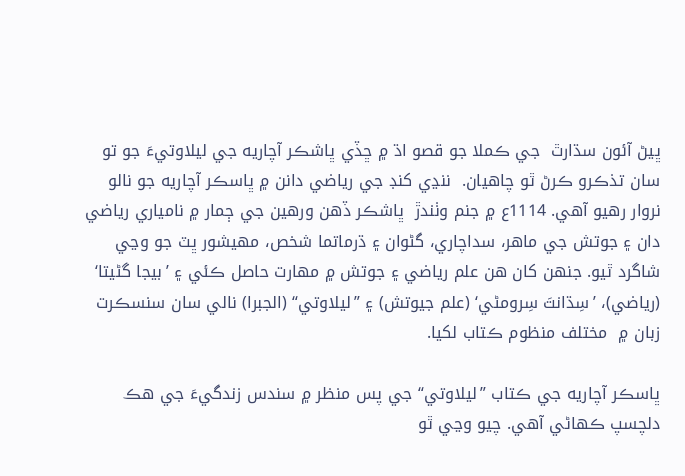ڀيڻ آئون سڌارٿ  جي ڪملا جو قصو اڌ ۾ ڇڏي ڀاشڪر آچاريه جي ليلاوتيءَ جو تو سان تذڪرو ڪرڻ ٿو چاهيان.  ننڍي کنڊ جي رياضي دانن ۾ ڀاسڪر آچاريه جو نالو نروار رهيو آهي. 1114ع ۾ جنم وٺندڙ  ڀاشڪر ڏهن ورهين جي ڄمار ۾ نامياري رياضي دان ۽ جوتش جي ماهر، سداچاري، گڻوان ۽ ڌرماتما شخص، مهيشور ڀٽ جو وڃي شاگرد ٿيو. جنهن کان هن علم رياضي ۽ جوتش ۾ مهارت حاصل ڪئي ۽ ’بيجا گڻيتا‘ (رياضي)، ’سِڌانتَ سِرومڻي‘ (علم جيوتش) ۽ ”ليلاوتي“ (الجبرا) نالي سان سنسڪرت زبان ۾  مختلف منظوم ڪتاب لکيا.

ڀاسڪر آچاريه جي ڪتاب ”ليلاوتي“ جي پس منظر ۾ سندس زندگيءَ جي هڪ دلچسپ ڪهاڻي آهي. چيو وڃي ٿو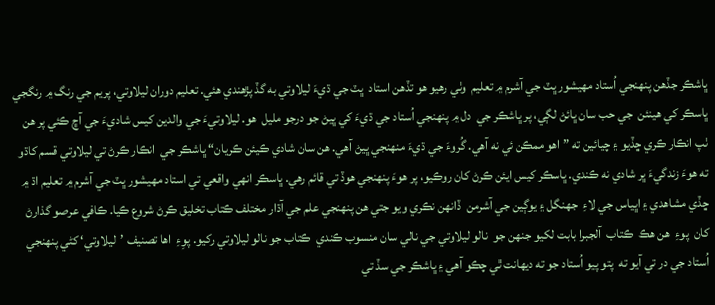ڀاشڪر جڏهن پنهنجي اُستاد مهيشور ڀٽ جي آشرم ۾ تعليم  وٺي رهيو هو تڏهن استاد  ڀٽ جي ڌيءَ ليلاوتي به گڏ پڙهندي هئي. تعليم دوران ليلاوتي، پريم جي رنگ ۾ رنگجي ڀاسڪر کي هينئن  جي حب سان ڀائڻ لڳي، پر ڀاشڪر جي  دل ۾ پنهنجي اُستاد جي ڌيءَ کي ڀيڻ جو درجو مليل  هو. ليلاوتيءَ جي والدين کيس شاديءَ جي آڇ ڪئي پر هن ٺپ انڪار ڪري ڇڏيو ۽ چيائين ته ”اهو ممڪن ئي نه آهي. گُروءَ جي ڌيءَ منهنجي ڀيڻ آهي. هن سان شادي ڪيئن ڪريان“ ڀاشڪر جي  انڪار ڪرڻ تي ليلاوتي قسم کاڌو ته هوءَ زندگيءَ ڀر شادي نه ڪندي. ڀاسڪر کيس ايئن ڪرڻ کان روڪيو، پر هوءَ پنهنجي هوڏ تي قائم رهي. ڀاسڪر انهي واقعي تي استاد مهيشور ڀٽ جي آشرم ۾ تعليم اڌ ۾ ڇڏي مشاهدي ۽ اڀياس جي لاءِ  جهنگل ۽ يوڳين جي آشرمن  ڏانهن نڪري ويو جتي هن پنهنجي علم جي آڌار مختلف ڪتاب تخليق ڪرڻ شروع ڪيا. ڪافي عرصو گذارڻ کان  پوءِ  هن هڪ  ڪتاب  آلجبرا بابت لکيو جنهن جو  نالو ليلاوتي جي نالي سان منسوب ڪندي  ڪتاب جو نالو ليلاوتي رکيو. پوِءِ  اها تصنيف ’ليلاوتي‘ کڻي پنهنجي اُستاد جي در تي آيو ته  پتو پيو اُستاد جو ته ديهانت ٿي چڪو آهي ۽ ڀاشڪر جي سڏ تي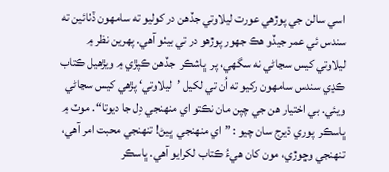اسي سالن جي پوڙهي عورت ليلاوتي جڏهن در کوليو ته سامهون ڏٺائين ته سندس ئي عمر جيڏو هڪ جهور پوڙهو در تي بيٺو آهي. پهرين نظر ۾ ليلاوتي کيس سڃاڻي نه سگهي، پر  ڀاشڪر  جڏهن ڪپڙي ۾ ويڙهيل ڪتاب ڪڍي سندس سامهون رکيو ته اُن تي لکيل ’ليلاوتي‘ پڙهي کيس سڃاڻي ويئي. بي اختيار ھن جي چپن مان نڪتو اي منهنجي دِل جا ديوتا“. موٽ ۾ ڀاسڪر  پوري ڌيرج سان چيو : ” اي منهنجي  ڀيڻ! تنهنجي محبت امر آهي، تنهنجي وڇوڙي، مون کان هيءُ ڪتاب لکرايو آهي. ڀاسڪر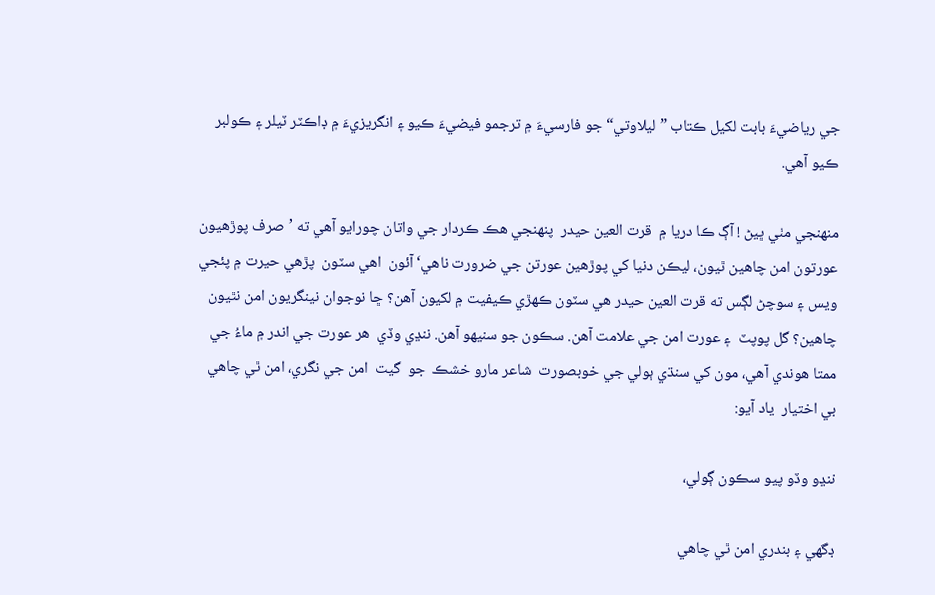جي رياضيءَ بابت لکيل ڪتاب ”ليلاوتي“ جو فارسيءَ ۾ ترجمو فيضيءَ ڪيو ۽ انگريزيءَ ۾ ڊاڪٽر ٽيلر ۽ ڪولبر ڪيو آهي.

منهنجي مٺي ڀيڻ ! آڳ ڪا دريا ۾  قرت العين حيدر  پنهنجي هڪ ڪردار جي واتان چورايو آهي ته ’صرف پوڙهيون عورتون امن چاهين ٿيون، ليڪن دنيا کي پوڙهين عورتن جي ضرورت ناهي‘ آئون  اهي سٽون  پڙهي حيرت ۾ پئجي ويس ۽ سوچڻ لڳس ته قرت العين حيدر هي سٽون ڪهڙي ڪيفيت ۾ لکيون آهن؟ ڇا نوجوان نينگريون امن نٿيون چاهين؟ گل پوپٽ  ۽ عورت امن جي علامت آهن. سڪون جو سنيهو آهن. ننڍي وڏي  هر عورت جي اندر ۾ ماءُ جي ممتا هوندي آهي، مون کي سنڌي ٻولي جي خوبصورت  شاعر مارو خشڪ  جو  گيت  امن جي نگري، امن ٿي چاهي بي اختيار  ياد آيو:

ننڍو وڏو پيو سڪون ڳولي،

ڊگھي ۽ بندري امن ٿي چاهي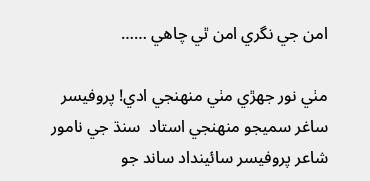امن جي نگري امن ٿي چاهي ……

مٺي نور جهڙي مٺي منهنجي ادي! پروفيسر ساغر سميجو منهنجي استاد  سنڌ جي نامور شاعر پروفيسر سائينداد ساند جو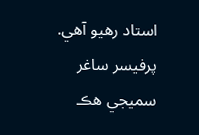استاد رهيو آهي. پرفيسر ساغر سميجي هڪ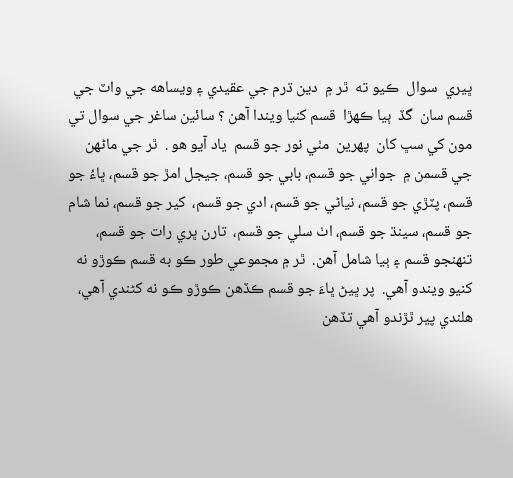ڀيري  سوال  ڪيو ته  ٿر ۾  دين ڌرم جي عقيدي ۽ ويساهه جي واٽ جي قسم سان  گڏ  ٻيا ڪهڙا  قسم کنيا ويندا آهن ؟ سائين ساغر جي سوال تي  مون کي سڀ کان  پهرين  مٺي نور جو قسم  ياد آيو هو .  ٿر جي ماڻهن جي قسمن ۾  جواني جو قسم، بابي جو قسم، جيجل امڙ جو قسم، ڀاءُ جو قسم، پٽڙي جو قسم، نياڻي جو قسم، ادي جو قسم،  کير جو قسم، نما شام جو قسم، سينڌ جو قسم، اٺ سلي جو قسم،  تارن ڀري رات جو قسم، تنهنجو قسم ۽ ٻيا شامل آهن.  ٿر ۾ مجموعي طور ڪو به قسم ڪوڙو نه کنيو ويندو آهي.  پر ڀيڻ ڀاءَ جو قسم ڪڏهن ڪوڙو ڪو نه کڻندي آهي، هلندي پير ٿڙندو آهي تڏهن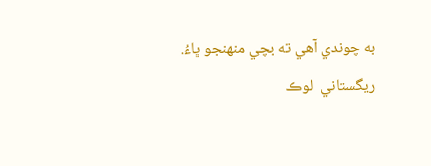به چوندي آهي ته بچي منهنجو ڀاءُ. ريگستاني  لوڪ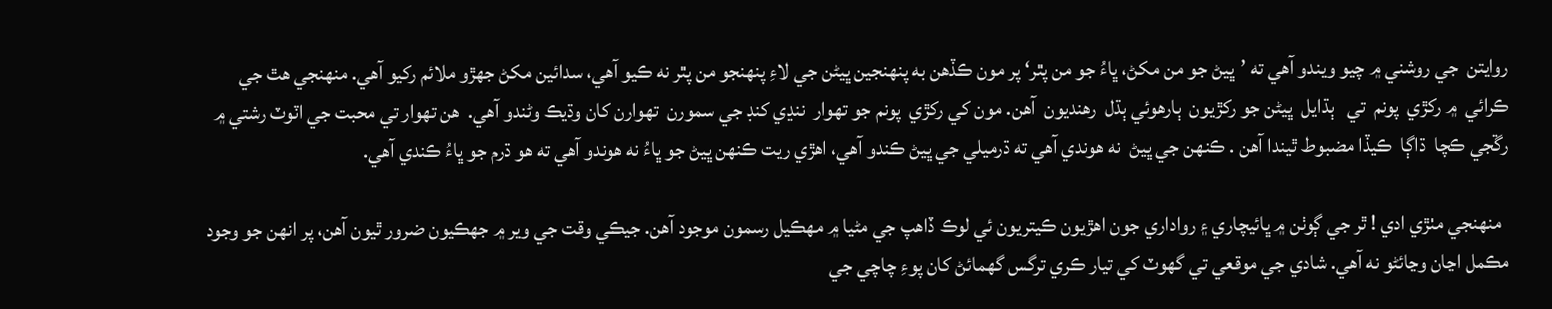روايتن  جي روشني ۾ چيو ويندو آهي ته ’ڀيڻ جو من مکڻ، ڀاءُ جو من پٿر‘ پر مون ڪڏهن به پنهنجين ڀيڻن جي لاءِ پنهنجو من پٿر نه ڪيو آهي، سدائين مکڻ جهڙو ملائم رکيو آهي. منهنجي هٿ جي ڪرائي  ۾ رکڙي  پونم  تي   ٻڌايل  ڀيڻن جو رکڙيون  ٻارهوئي ٻڌل  رهنديون  آهن. مون کي رکڙي  پونم جو تهوار  ننڍي کنڊ جي سمورن  تهوارن کان وڌيڪ وڻندو آهي.  هن تهوار تي محبت جي اٽوٽ رشتي ۾  رڱجي ڪچا  ڌاڳا  ڪيڏا مضبوط ٿيندا آھن . ڪنهن جي ڀيڻ  نه هوندي آهي ته ڌرميلي جي ڀيڻ ڪندو آهي، اهڙي ريت ڪنهن ڀيڻ جو ڀاءُ نه هوندو آهي ته هو ڌرم جو ڀاءُ ڪندي آهي.

  منهنجي مٺڙي ادي ! ٿر جي ڳوٺن ۾ ڀائيچاري ۽ رواداري جون اهڙيون ڪيتريون ئي لوڪ ڏاهپ جي مڻيا ۾ مهڪيل رسمون موجود آهن. جيڪي وقت جي وير ۾ جهڪيون ضرور ٿيون آهن، پر انهن جو وجود مڪمل اڃان وڃائڻو نه آهي. شادي جي موقعي تي گهوٽ کي تيار ڪري ترگس گهمائڻ کان پوءِ چاچي جي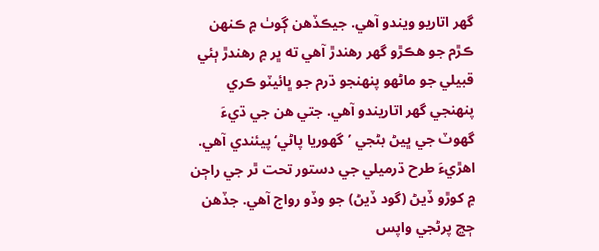گهر اتاريو ويندو آهي. جيڪڏهن ڳوٺ ۾ ڪنهن ڪڙم جو هڪڙو گهر رهندڙ آهي ته ڀر ۾ رهندڙ ٻئي قبيلي جو ماڻهو پنهنجو ڌرم جو ڀائيٽو ڪري پنهنجي گهر اتاريندو آهي. جتي هن جي ڌيءَ گهوٽ جي ڀيڻ بڻجي ’گهوريا پاڻي‘ پيئندي آهي. اهڙيءَ طرح ڌرميلي جي دستور تحت ٿر جي راڄن ۾ کوڙو ڏيڻ (گود ڏيڻ) جو وڏو رواج آهي. جڏهن ڄڃ پرڻجي واپس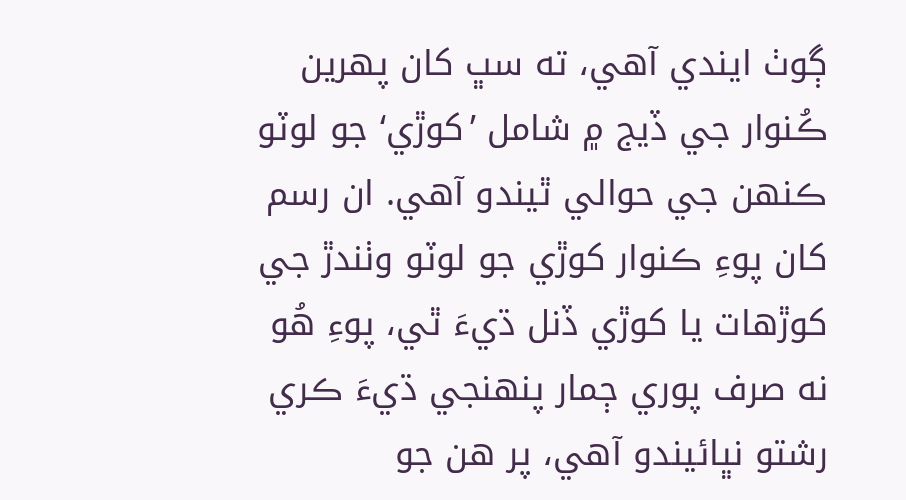ڳوٺ ايندي آهي، ته سڀ کان پهرين ڪُنوار جي ڏيج ۾ شامل ’کوڙي‘ جو لوٽو ڪنهن جي حوالي ٿيندو آهي. ان رسم کان پوءِ ڪنوار کوڙي جو لوٽو وٺندڙ جي کوڙهات يا کوڙي ڏنل ڌيءَ ٿي، پوءِ هُو نه صرف پوري ڄمار پنهنجي ڌيءَ ڪري رشتو نڀائيندو آهي، پر هن جو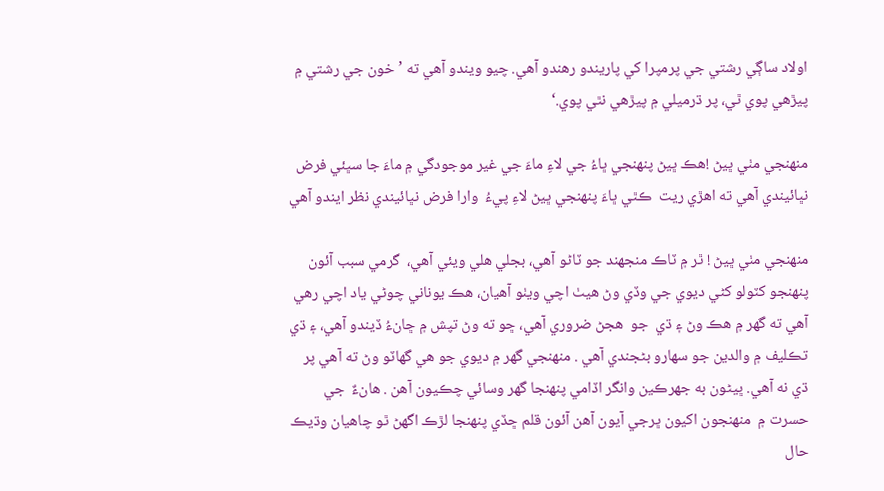اولاد ساڳي رشتي جي پرمپرا کي پاريندو رهندو آهي. چيو ويندو آهي ته ’خون جي رشتي ۾ پيڙهي پوي ٿي، پر ڌرميلي ۾ پيڙهي نٿي پوي.‘

منهنجي مٺي ڀيڻ !هڪ ڀيڻ پنهنجي ڀاءُ جي لاءِ ماءَ جي غير موجودگي ۾ ماءَ جا سڀئي فرض نڀائيندي آھي ته اهڙي ريت  ڪٿي ڀاءَ پنهنجي ڀيڻ لاءِ پيءُ  وارا فرض نڀائيندي نظر ايندو آھي

منهنجي مٺي ڀيڻ ! ٿر ۾ ٽاڪ منجهند جو ٽاڻو آهي، بجلي هلي ويئي آهي،  گرمي سبب آئون پنهنجو کٽولو کڻي ديوي جي وڏي وڻ هيٺ اچي ويٺو آهيان، ھڪ يوناني چوڻي ياد اچي رهي آھي ته گھر ۾ ھڪ وڻ ۽ ڌي  جو  ھجڻ ضروري آھي، ڇو ته وڻ تپش ۾ ڇانءُ ڏيندو آھي، ۽ ڌي تڪليف ۾ والدين جو سھارو بڻجندي آھي . منهنجي گهر ۾ ديوي جو هي گهاٽو وڻ ته آهي پر ڌي نه آهي. ڀيڻون به جهرڪين وانگر اڏامي پنهنجا گهر وسائي چڪيون آهن . هانءٌ  جي  حسرت ۾  منهنجون اکيون ڀرجي آيون آهن آئون قلم ڇڏي پنهنجا لڙڪ اگهڻ ٿو چاهيان وڌيڪ حال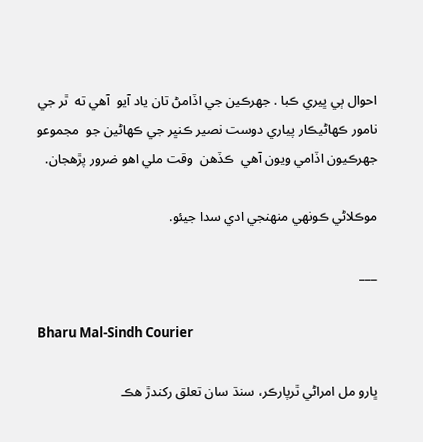احوال ٻي ڀيري ڪبا . جهرڪين جي اڏامڻ تان ياد آيو  آهي ته  ٿر جي نامور ڪهاڻيڪار پياري دوست نصير ڪنڀر جي ڪهاڻين جو  مجموعو جهرڪيون اڏامي ويون آهي  ڪڏھن  وقت ملي اھو ضرور پڙهجان.

موڪلاڻي ڪونهي منهنجي ادي سدا جيئو.

___

Bharu Mal-Sindh Courier

ڀارو مل امراڻي ٿرپارڪر، سنڌ سان تعلق رکندڙ هڪ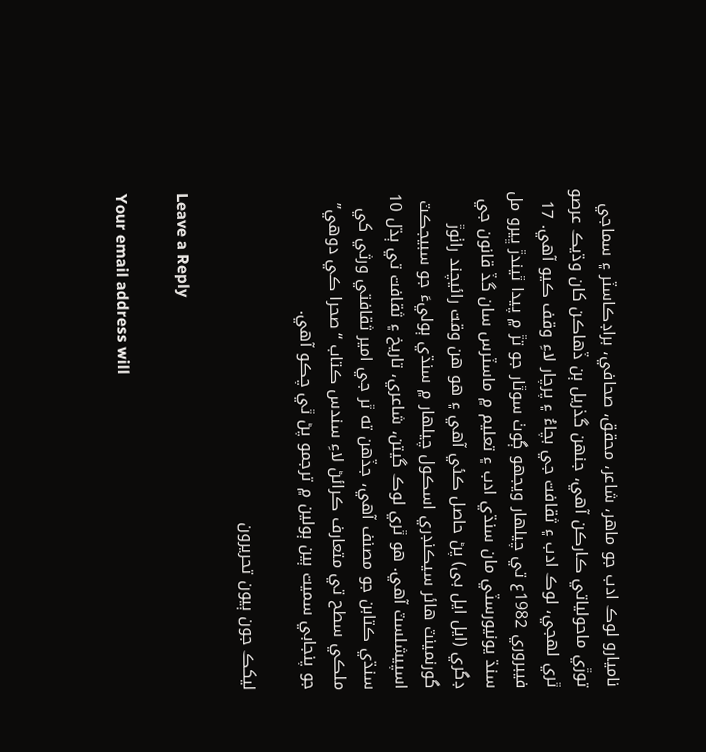ناميارو لوڪ ادب جو ماهر، شاعر، محقق، صحافي، براڊڪاسٽر ۽ سماجي توڙي ماحولياتي ڪارڪن آهي، جنهن گذريل ٻن ڏهاڪن کان وڌيڪ عرصو ٿري لهجي، لوڪ ادب ۽ ثقافت جي بچاءُ ۽ پرچار لاءِ وقف ڪيو آهي. 17 فيبروري 1982ع تي چيلهار ويجهو ڳوٺ سوٿار جو تڙ ۾ پيدا ٿيندڙ ڀيرو مل سنڌ يونيورسٽي مان سنڌي ادب ۽ تعليم ۾ ماسٽرس سان گڏ قانون جي ڊگري (ایل ایل بی) پڻ حاصل ڪئي آهي ۽ هو هن وقت رائيچند راٺوڙ گورنمينٽ هائر سيڪنڊري اسڪول چيلهار ۾ سنڌي ٻوليءَ جو سبيجڪٽ اسپيشلسٽ آهي. هو ٿري لوڪ گيتن، شاعري، تاريخ ۽ ثقافت تي ٻڌل 10 سنڌي ڪتابن جو مصنف آهي، جڏهن ته ٿر جي امير ثقافتي ورثي کي ملڪي سطح تي متعارف ڪرائڻ لاءِ سندس ڪتاب “صحرا ڪي دوهي” جو پنجابي سميت ٻين ٻولين ۾ ترجمو پڻ ٿي چڪو آهي.

ليکڪ جون ٻيون تحريرون

Leave a Reply

Your email address will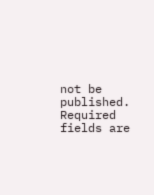not be published. Required fields are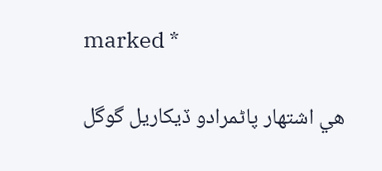marked *

هي اشتهار پاڻمرادو ڏيکاريل گوگل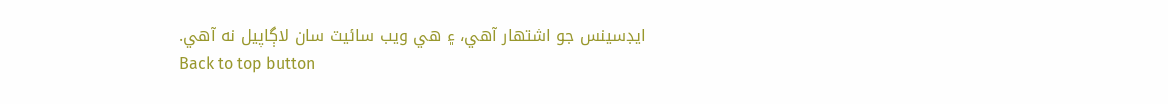ايڊسينس جو اشتهار آهي، ۽ هي ويب سائيٽ سان لاڳاپيل نه آهي.
Back to top button